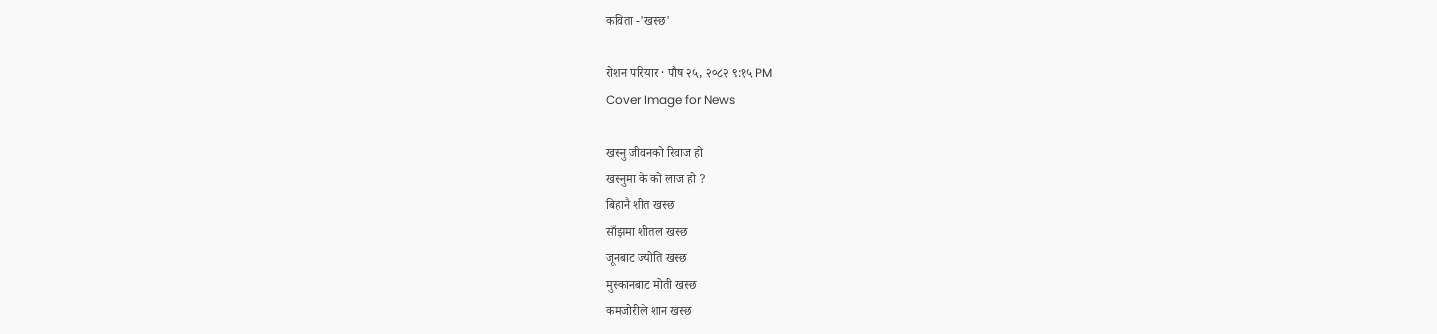कविता -'खस्छ'

रोशन परियार · पौष २५, २०८२ ९:१५ PM
Cover Image for News

खस्नु जीवनको रिवाज हो
खस्नुमा के को लाज हो ?
बिहानै शीत खस्छ
साँझमा शीतल खस्छ
जूनबाट ज्योति खस्छ
मुस्कानबाट मोती खस्छ
कमजोरीले शान खस्छ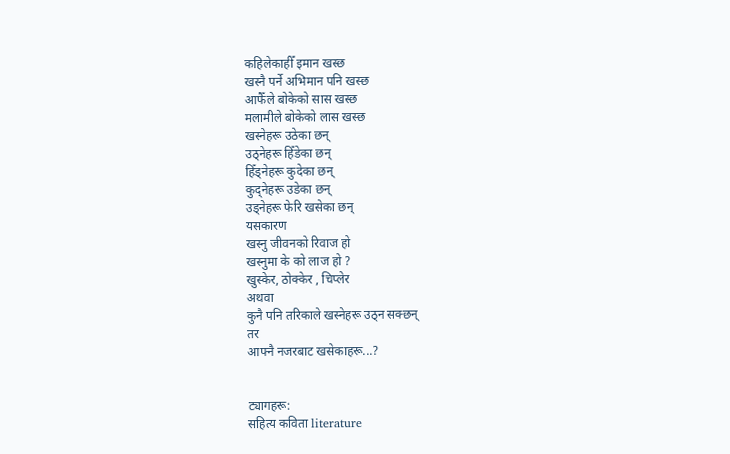कहिलेकाहीँ इमान खस्छ
खस्नै पर्ने अभिमान पनि खस्छ
आफैँले बोकेको सास खस्छ
मलामीले बोकेको लास खस्छ
खस्नेहरू उठेका छन्
उठ्नेहरू हिँडेका छन्
हिँड्नेहरू कुदेका छन्
कुद्नेहरू उडेका छन्
उड्नेहरू फेरि खसेका छन्
यसकारण
खस्नु जीवनको रिवाज हो
खस्नुमा के को लाज हो ?
खुस्केर, ठोक्केर , चिप्लेर
अथवा
कुनै पनि तरिकाले खस्नेहरू उठ्न सक्छन्
तर
आफ्नै नजरबाट खसेकाहरू...?


ट्यागहरू:
सहित्य कविता literature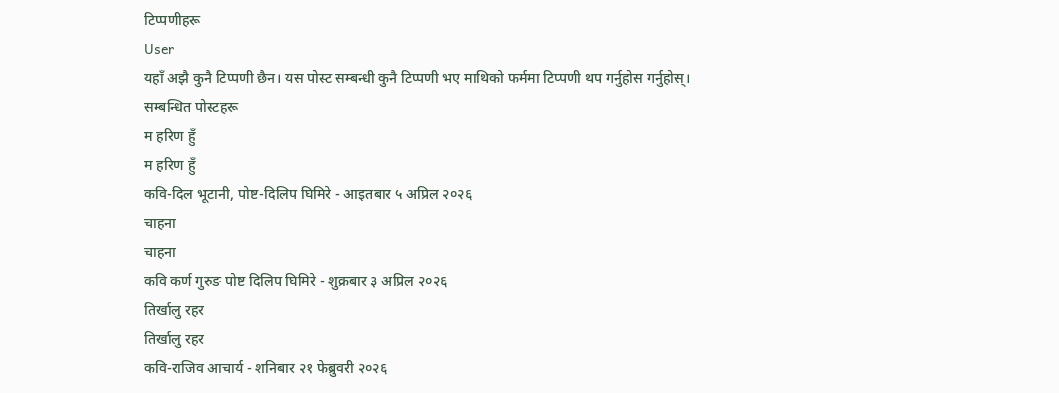टिप्पणीहरू
User
यहाँ अझै कुनै टिप्पणी छैन। यस पोस्ट सम्बन्धी कुनै टिप्पणी भए माथिको फर्ममा टिप्पणी थप गर्नुहोस गर्नुहोस्।
सम्बन्धित पोस्टहरू
म हरिण हुँ
म हरिण हुँ
कवि-दिल भूटानी, पोष्ट-दिलिप घिमिरे - आइतबार ५ अप्रिल २०२६
चाहना
चाहना
कवि कर्ण गुरुङ पोष्ट दिलिप घिमिरे - शुक्रबार ३ अप्रिल २०२६
तिर्खालु रहर
तिर्खालु रहर
कवि-राजिव आचार्य - शनिबार २१ फेब्रुवरी २०२६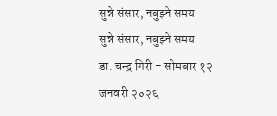सुन्ने संसार, नबुझ्ने समय
सुन्ने संसार, नबुझ्ने समय
डा. चन्द्र गिरी - सोमबार १२ जनवरी २०२६